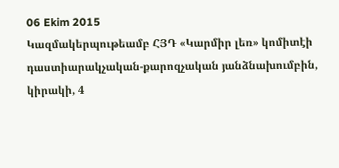06 Ekim 2015
Կազմակերպութեամբ ՀՅԴ «Կարմիր լեռ» կոմիտէի դաստիարակչական-քարոզչական յանձնախումբին, կիրակի, 4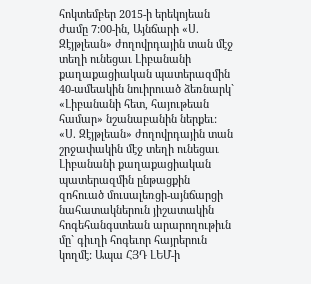հոկտեմբեր 2015-ի երեկոյեան ժամը 7:00-ին, Այնճարի «Ս. Զէյթլեան» ժողովրդային տան մէջ տեղի ունեցաւ Լիբանանի քաղաքացիական պատերազմին 40-ամեակին նուիրուած ձեռնարկ` «Լիբանանի հետ, հայութեան համար» նշանաբանին ներքեւ:
«Ս. Զէյթլեան» ժողովրդային տան շրջափակին մէջ տեղի ունեցաւ Լիբանանի քաղաքացիական պատերազմին ընթացքին զոհուած մուսալեռցի-այնճարցի նահատակներուն յիշատակին հոգեհանգստեան արարողութիւն մը` գիւղի հոգեւոր հայրերուն կողմէ: Ապա ՀՅԴ ԼԵՄ-ի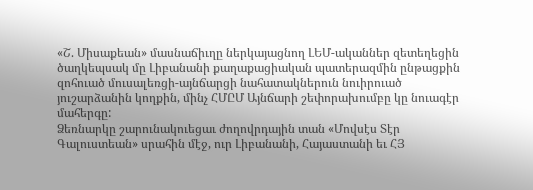«Շ. Միսաքեան» մասնաճիւղը ներկայացնող ԼԵՄ-ականներ զետեղեցին ծաղկեպսակ մը Լիբանանի քաղաքացիական պատերազմին ընթացքին զոհուած մուսալեռցի-այնճարցի նահատակներուն նուիրուած յուշարձանին կողքին, մինչ ՀՄԸՄ Այնճարի շեփորախումբը կը նուագէր մահերգը:
Ձեռնարկը շարունակուեցաւ ժողովրդային տան «Մովսէս Տէր Գալուստեան» սրահին մէջ, ուր Լիբանանի, Հայաստանի եւ ՀՅ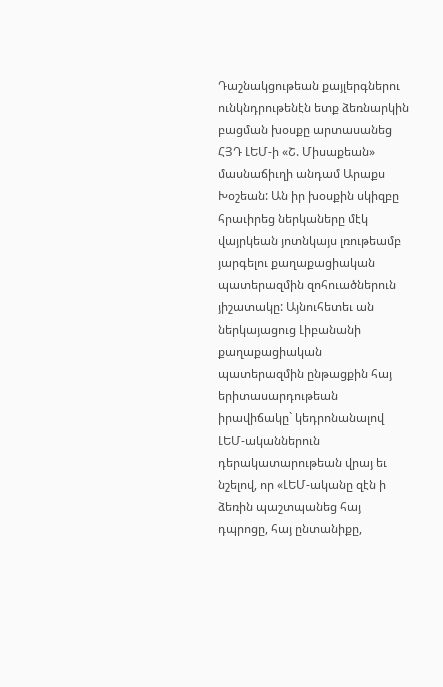Դաշնակցութեան քայլերգներու ունկնդրութենէն ետք ձեռնարկին բացման խօսքը արտասանեց ՀՅԴ ԼԵՄ-ի «Շ. Միսաքեան» մասնաճիւղի անդամ Արաքս Խօշեան: Ան իր խօսքին սկիզբը հրաւիրեց ներկաները մէկ վայրկեան յոտնկայս լռութեամբ յարգելու քաղաքացիական պատերազմին զոհուածներուն յիշատակը: Այնուհետեւ ան ներկայացուց Լիբանանի քաղաքացիական պատերազմին ընթացքին հայ երիտասարդութեան իրավիճակը` կեդրոնանալով ԼԵՄ-ականներուն դերակատարութեան վրայ եւ նշելով, որ «ԼԵՄ-ականը զէն ի ձեռին պաշտպանեց հայ դպրոցը, հայ ընտանիքը,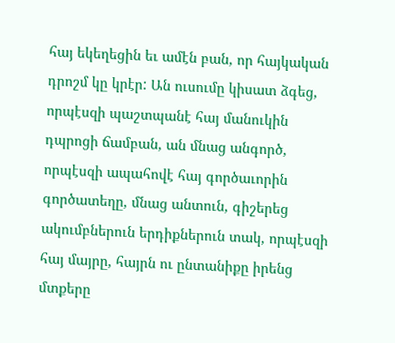հայ եկեղեցին եւ ամէն բան, որ հայկական դրոշմ կը կրէր: Ան ուսումը կիսատ ձգեց, որպէսզի պաշտպանէ հայ մանուկին դպրոցի ճամբան, ան մնաց անգործ, որպէսզի ապահովէ հայ գործաւորին գործատեղը, մնաց անտուն, գիշերեց ակումբներուն երդիքներուն տակ, որպէսզի հայ մայրը, հայրն ու ընտանիքը իրենց մտքերը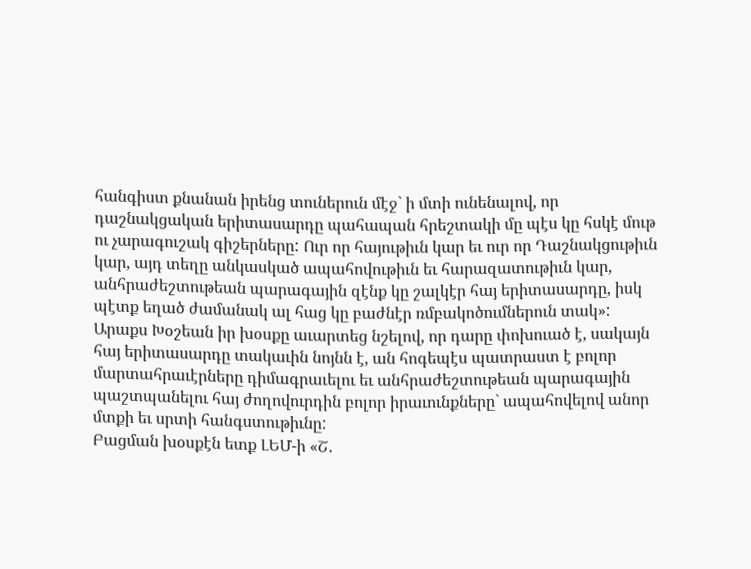հանգիստ քնանան իրենց տուներուն մէջ` ի մտի ունենալով, որ դաշնակցական երիտասարդը պահապան հրեշտակի մը պէս կը հսկէ մութ ու չարագուշակ գիշերները: Ուր որ հայութիւն կար եւ ուր որ Դաշնակցութիւն կար, այդ տեղը անկասկած ապահովութիւն եւ հարազատութիւն կար, անհրաժեշտութեան պարագային զէնք կը շալկէր հայ երիտասարդը, իսկ պէտք եղած ժամանակ ալ հաց կը բաժնէր ռմբակոծումներուն տակ»:
Արաքս Խօշեան իր խօսքը աւարտեց նշելով, որ դարը փոխուած է, սակայն հայ երիտասարդը տակաւին նոյնն է, ան հոգեպէս պատրաստ է բոլոր մարտահրաւէրները դիմագրաւելու եւ անհրաժեշտութեան պարագային պաշտպանելու հայ ժողովուրդին բոլոր իրաւունքները` ապահովելով անոր մտքի եւ սրտի հանգստութիւնը:
Բացման խօսքէն ետք ԼԵՄ-ի «Շ.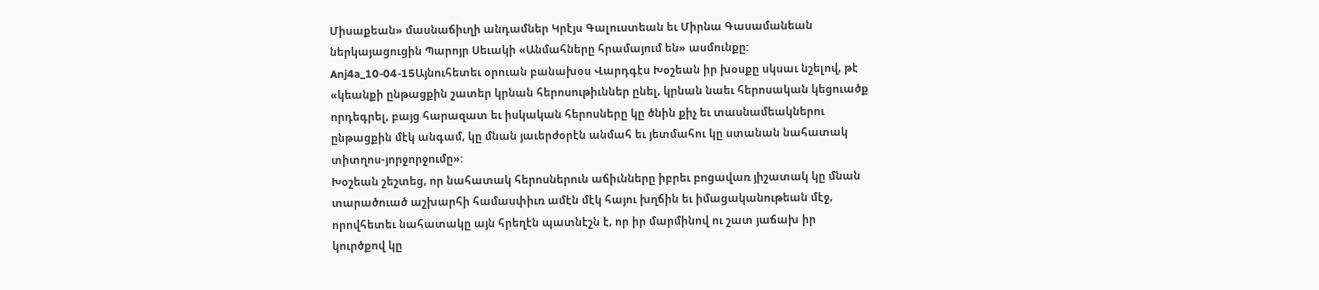Միսաքեան» մասնաճիւղի անդամներ Կրէյս Գալուստեան եւ Միրնա Գասամանեան ներկայացուցին Պարոյր Սեւակի «Անմահները հրամայում են» ասմունքը:
Anj4a_10-04-15Այնուհետեւ օրուան բանախօս Վարդգէս Խօշեան իր խօսքը սկսաւ նշելով, թէ «կեանքի ընթացքին շատեր կրնան հերոսութիւններ ընել, կրնան նաեւ հերոսական կեցուածք որդեգրել, բայց հարազատ եւ իսկական հերոսները կը ծնին քիչ եւ տասնամեակներու ընթացքին մէկ անգամ, կը մնան յաւերժօրէն անմահ եւ յետմահու կը ստանան նահատակ տիտղոս-յորջորջումը»:
Խօշեան շեշտեց, որ նահատակ հերոսներուն աճիւնները իբրեւ բոցավառ յիշատակ կը մնան տարածուած աշխարհի համասփիւռ ամէն մէկ հայու խղճին եւ իմացականութեան մէջ, որովհետեւ նահատակը այն հրեղէն պատնէշն է, որ իր մարմինով ու շատ յաճախ իր կուրծքով կը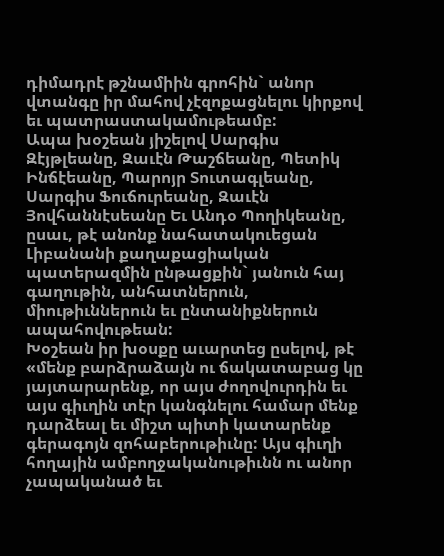դիմադրէ թշնամիին գրոհին` անոր վտանգը իր մահով չէզոքացնելու կիրքով եւ պատրաստակամութեամբ:
Ապա խօշեան յիշելով Սարգիս Զէյթլեանը, Զաւէն Թաշճեանը, Պետիկ Ինճէեանը, Պարոյր Տուտագլեանը, Սարգիս Ֆուճուրեանը, Զաւէն Յովհաննէսեանը Եւ Անդօ Պողիկեանը, ըսաւ, թէ անոնք նահատակուեցան Լիբանանի քաղաքացիական պատերազմին ընթացքին` յանուն հայ գաղութին, անհատներուն, միութիւններուն եւ ընտանիքներուն ապահովութեան:
Խօշեան իր խօսքը աւարտեց ըսելով, թէ «մենք բարձրաձայն ու ճակատաբաց կը յայտարարենք, որ այս ժողովուրդին եւ այս գիւղին տէր կանգնելու համար մենք դարձեալ եւ միշտ պիտի կատարենք գերագոյն զոհաբերութիւնը: Այս գիւղի հողային ամբողջականութիւնն ու անոր չապականած եւ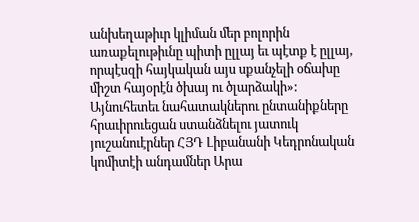անխեղաթիւր կլիման մեր բոլորին առաքելութիւնը պիտի ըլլայ եւ պէտք է ըլլայ, որպէսզի հայկական այս սքանչելի օճախը միշտ հայօրէն ծխայ ու ծլարձակի»:
Այնուհետեւ նահատակներու ընտանիքները հրաւիրուեցան ստանձնելու յատուկ յուշանուէրներ ՀՅԴ Լիբանանի Կեդրոնական կոմիտէի անդամներ Արա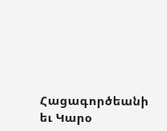Հացագործեանի եւ Կարօ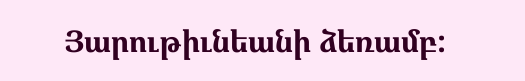Յարութիւնեանի ձեռամբ: